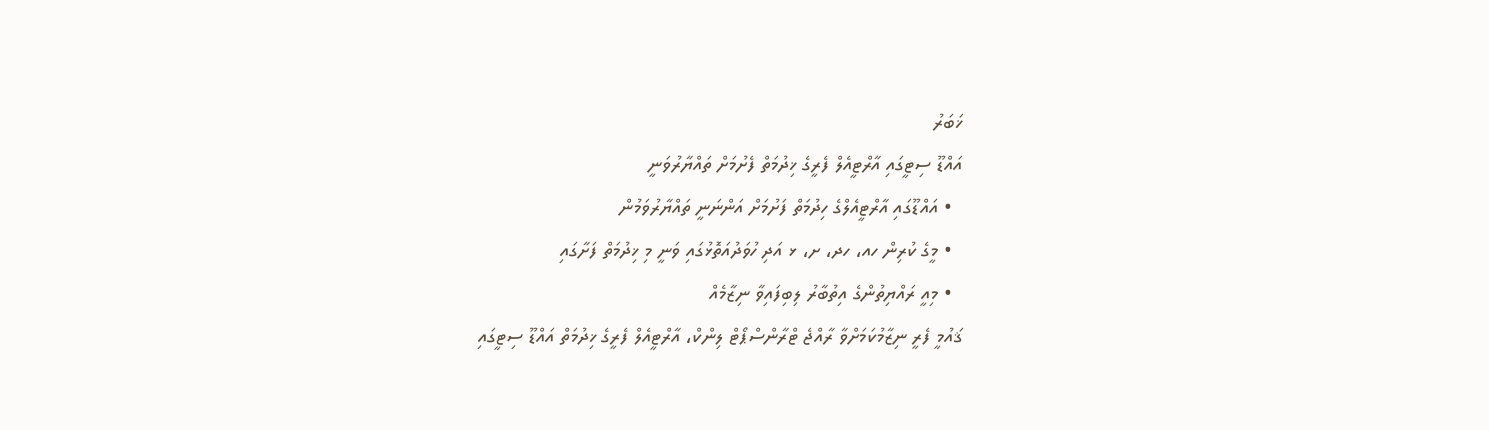ޚަބަރު
އައްޑޫ ސިޓީގައި އާރްޓީއެލް ފެރީގެ ޚިދުމަތް ފެށުމަށް ތައްޔާރުވަނީ
  • އައްޑޫގައި އާރްޓީއެލްގެ ހިދުމަތް ފަށުމަށް އަންނަނީ ތައްޔާރުވަމުން
  • މީގެ ކުރިން ހއ، ހދ، ށ، ޅ އަދި ހުވަދުއަތޮޅުގައި ވަނީ މި ޚިދުމަތް ފަށާގައި
  • މިއީ ރައްޔިތުންގެ އިތުބާރު ލިބިފައިވާ ނިޒާމެއް
ޤައުމީ ފެރީ ނިޒާމުކަމަށްވާ ރާއްޖެ ޓްރާންސްޕޯޓް ލިންކް، އާރްޓީއެލް ފެރީގެ ޚިދުމަތް އައްޑޫ ސިޓީގައި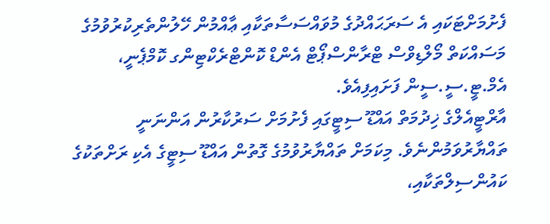ފެށުމަށްޓަކައި އެ ސަރަޙައްދުގެ މުވައްސަސާތަކާއި ޢާއްމުން ހޭލުންތެރިކުރުވުމުގެ މަސައްކަތް މޯލްޑިވްސް ޓްރާންސްޕޯޓް އެންޑް ކޮންޓްރެކްޓިންގ ކޮމްޕެނީ، އެމް.ޓީ.ސީ.ސީން ފަށައިފިއެވެ.
އާރްޓީއެލްގެ ޚިދުމަތް އައްޑޫ ސިޓީގައި ފެށުމަށް ސަރުކާރުން އަންނަނީ ތައްޔާރުވަމުންނެވެ. މިކަމަށް ތައްޔާރުވުމުގެ ގޮތުން އައްޑޫ ސިޓީގެ އެކި ރަށްތަކުގެ ކައުންސިލްތަކާއި،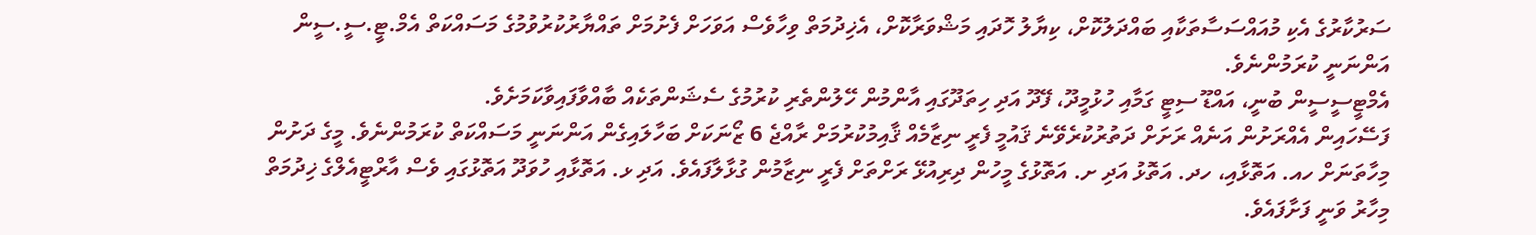ސަރުކާރުގެ އެކި މުއައްސަސާތަކާއި ބައްދަލުކޮށް، ކިޔާލު ހޮދައި މަޝްވަރާކޮށް، އެޚިދުމަތް ވިހާވެސް އަވަހަށް ފެށުމަށް ތައްޔާރުކުރުވުމުގެ މަސައްކަތް އެމް.ޓީ.ސީ.ސީން އަންނަނީ ކުރަމުންނެވެ.
އެމްޓީސީސީން ބުނީ، އައްޑޫ ސިޓީ ގަމާއި ހުޅުމީދޫ، ފޭދޫ އަދި ހިތަދޫގައި އާންމުން ހޭލުންތެރި ކުރުމުގެ ސެޝަންތަކެއް ބާއްވާފައިވާކަމަށެވެ.
ފަސޭހައިން އެއްރަށުން އަނެއް ރަށަށް ދަތުރުކުރެވޭނެ ޤައުމީ ފެރީ ނިޒާމެއް ޤާއިމުކުރުމަށް ރާއްޖެ 6 ޒޯނަކަށް ބަހާލައިގެން އަންނަނީ މަސައްކަތް ކުރަމުންނެވެ. މީގެ ދަށުން މިހާތަނަށް ހއ. އަތޮޅާއި، ހދ. އަތޮޅު އަދި ށ. އަތޮޅުގެ މީހުން ދިރިއުޅޭ ރަށްތަށް ފެރީ ނިޒާމުން ގުޅާލާފައެވެ. އަދި ޅ. އަތޮޅާއި ހުވަދޫ އަތޮޅުގައި ވެސް އާރްޓީއެލްގެ ޚިދުމަތް މިހާރު ވަނީ ފަށާފައެވެ.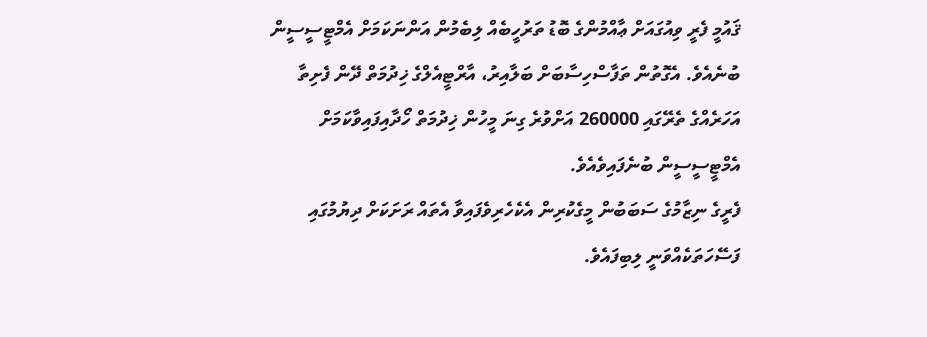ޤައުމީ ފެރީ ވިއުގައަށް ޢާއްމުންގެ ބޮޑު ތަރުހީބެއް ލިބެމުން އަންނަކަމަށް އެމްޓީސީސީން ބުނެއެވެ. އެގޮތުން ތަފާސްހިސާބަށް ބަލާއިރު، އާރްޓީއެލްގެ ޚިދުމަތް ދޭން ފެށިތާ އަހަރެއްގެ ތެރޭގައި 260000 އަށްވުރެ ގިނަ މީހުން ޚިދުމަތް ހޯދާއިފައިވާކަމަށް އެމްޓީސީސީން ބުނެފައިވެއެވެ.
ފެރީގެ ނިޒާމުގެ ސަބަބުން މީގެކުރިން އެކެހެރިވެފައިވާ އެތައް ރަށަކަށް ދިޔުމުގައި ފަސޭހަތަކެއްވަނީ ލިބިފައެވެ.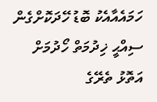ހަމައެއާއެކު ބޮޑު ހޭދަކޮށްގެން ސިއްޙީ ޚިދުމަތް ހޯދުމަށް އަތޮޅު ތެރޭގެ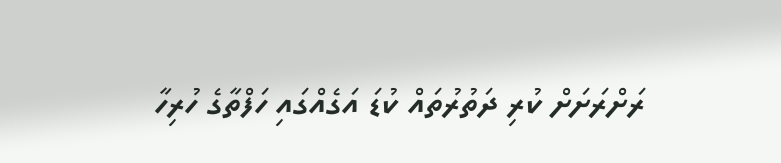ރަށްރަށަށް ކުރި ދަތުރުތައް ކުޑަ އަގެއްގައި ހަފްތާގެ ހުރިހާ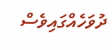ދުވަހެއްގައިވެސް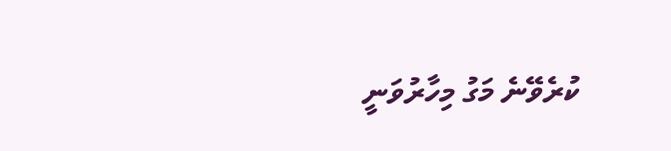ކުރެވޭނެ މަގު މިހާރުވަނީ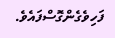ފަހިވެގެންގޮސްފައެވެ.